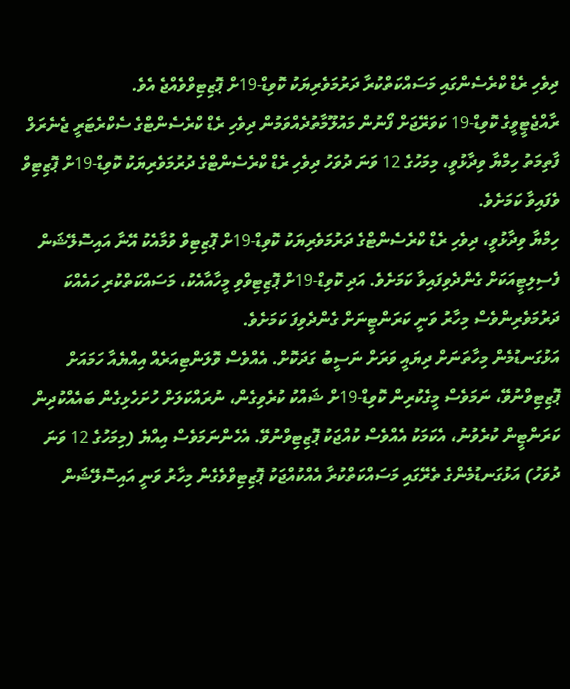ދިވެހި ރެޑް ކްރެސެންގައި މަސައްކަތްކުރާ ދަރުމަވެރިޔަކު ކޮވިޑް-19ށް ޕޮޒިޓިވްވެއްޖެ އެވެ.
ރާއްޖެޓީވީގެ ކޮވިޑް-19 ކަވަރޭޖަށް ފޯނުން މައުލޫމާތުދެއްވަމުން ދިވެހި ރެޑް ކްރެސެންޓްގެ ސެކްރެޓަރީ ޖެނެރަލް ފާތިމަތު ހިމްޔާ ވިދާޅުވީ، މިމަހުގެ 12 ވަނަ ދުވަހު ދިވެހި ރެޑް ކްރެސެންޓްގެ ދުރުމަވެރިޔަކު ކޮވިޑް-19ށް ޕޮޒިޓިވް ވެފައިވާ ކަމަށެވެ.
ހިމްޔާ ވިދާޅުވީ، ދިވެހި ރެޑް ކްރެސެންޓްގެ ދަރުމަވެރިޔަކު ކޮވިޑް-19ށް ޕޮޒިޓިވް ވުމާއެކު އޭނާ އައިސޮލޭޝަން ފެސިލިޓީއަކަށް ގެންދެވިފައިވާ ކަމަށެވެ. އަދި ކޮވިޑް-19ށް ޕޮޒިޓިވްވި މީހާއާއެކު، މަސައްކަތްކުރި ހައެއްކަ ދަރުމަވެރިންވެސް މިހާރު ވަނީ ކަރަންޓީނަށް ގެންދެވިފަ ކަމަށެވެ.
އަޅުގަނޑުމެން މިހާތަނަށް ދިޔައީ ވަރަށް ނަސީބު ގަދަކޮށް. އެއްވެސް ވޮލަންޓިއަރެއް އިއްޔެއާ ހަމައަށް ޕޮޒިޓިވްނުވޭ، ނަމަވެސް މީގެކުރިން ކޮވިޑް-19ށް ޝައްކު ކުރެވިގެން، ނުރައްކަލަށް ހުށަހެޅިގެން ބައެއްކުދިން ކަރަންޓީން ކުރެވުނު، އެކަމަކު އެއްވެސް ކުއްޖަކު ޕޮޒިޓިވްނުވޭ. އެހެންނަމަވެސް އިއްޔެ (މިމަހުގެ 12 ވަނަ ދުވަހު) އަޅުގަނޑުމެންގެ ތެރޭގައި މަސައްކަތްކުރާ އެއްކުއްޖަކު ޕޮޒިޓިވްވެގެން މިހާރު ވަނީ އައިސޮލޭޝަން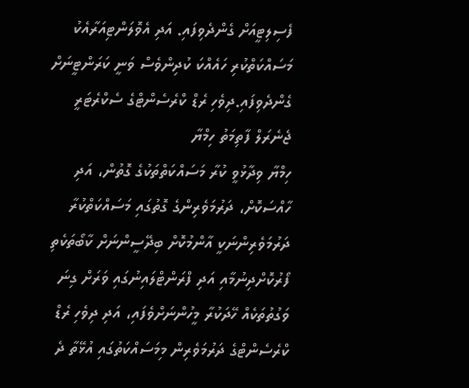ފެސިލިޓީއަށް ގެންދެވިފައި. އަދި އެވޮލަންޓިއަރާއެކު މަސައްކަތްކުރި ހައެއްކަ ކުދިންވެސް ވަނީ ކަރަންޓީނަށް ގެންދެވިފައި.ދިވެހި ރެޑް ކްރެސެންޓްގެ ސެކްރެޓަރީ ޖެނެރަލް ފާތިމަތު ހިމްޔާ
ހިމްޔާ ވިދާޅުވީ ކުރާ މަސައްކަތްތަކުގެ ގޮތުން، އަދި ހާއްސަކޮށް، ދަރުމަވެރިންގެ ގޮތުގައި މަސައްކަތްކުރާ ދަރުމަވެރިންނަކީ އާންމުކޮށް ބިދޭސީންނަށް ކާބޯތަކެތި ފޯރުކޮށްދިނުމާއި އަދި ފްރަންޓްލައިނުގައި ވަރަށް ގިނަ ވަގުތުތަކެއް ހޭދަކުރާ މީހުންނަށްވެފައި، އަދި ދިވެހި ރެޑް ކްރެސެންޓްގެ ދަރުމަވެރިން މިމަސައްކަތުގައި އުޅޭތާ ދެ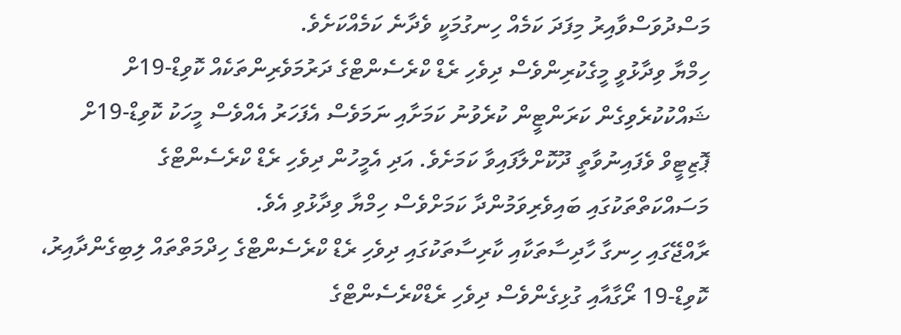މަސްދުވަސްވާއިރު މިފަދަ ކަމެއް ހިނގުމަކީ ވެދާނެ ކަމެއްކަށެވެ.
ހިމްޔާ ވިދާޅުވީ މީގެކުރިންވެސް ދިވެހި ރެޑް ކްރެސެންޓްގެ ދަރުމަވެރިންތަކެއް ކޮވިޑް-19ށް ޝައްކުކުރެވިގެން ކަރަންޓީން ކުރެވުނު ކަމަށާއި ނަމަވެސް އެފަހަރު އެއްވެސް މީހަކު ކޮވިޑް-19ށް ޕޮޒިޓީވް ވެފައިނުވާތީ ދޫކޮށްލާފައިވާ ކަމަށެވެ. އަދި އެމީހުން ދިވެހި ރެޑް ކްރެސެންޓްގެ މަސައްކަތްތަކުގައި ބައިވެރިވަމުންދާ ކަމަށްވެސް ހިމްޔާ ވިދާޅުވި އެވެ.
ރާއްޖޭގައި ހިނގާ ހާދިސާތަކާއި ކާރިސާތަކުގައި ދިވެހި ރެޑް ކްރެސެންޓްގެ ހިދްމަތްތައް ލިބިގެންދާއިރު، ކޮވިޑް-19 ރޯގާއާއި ގުޅިގެންވެސް ދިވެހި ރެޑްކްރެސެންޓްގެ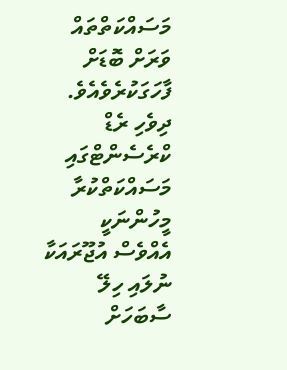މަސައްކަތްތައް ވަރަށް ބޮޑަށް ފާހަގަކުރެވެއެވެ. ދިވެހި ރެޑް ކްރެސެންޓްގައި މަސައްކަތްކުރާ މީހުންނަކީ އެއްވެސް އުޖޫރައަކާ ނުލައި ހިލޭ ސާބަހަށް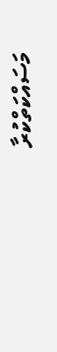މަސައްކަތްކުރާ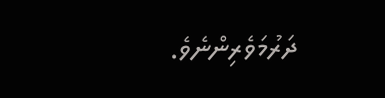ދަރުމަވެރިންނެވެ.